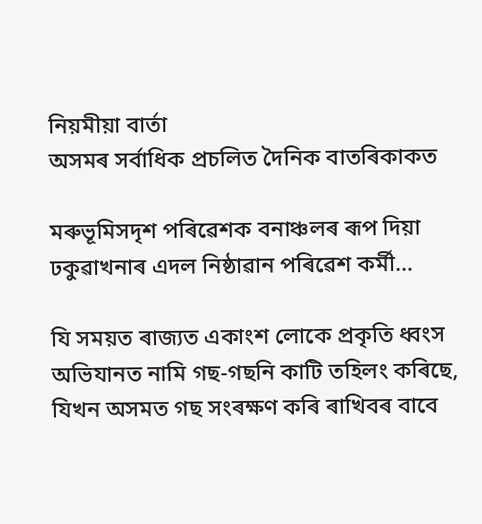নিয়মীয়া বাৰ্তা
অসমৰ সৰ্বাধিক প্ৰচলিত দৈনিক বাতৰিকাকত

মৰুভূমিসদৃশ পৰিৱেশক বনাঞ্চলৰ ৰূপ দিয়া ঢকুৱাখনাৰ এদল নিষ্ঠাৱান পৰিৱেশ কৰ্মী…

যি সময়ত ৰাজ্যত একাংশ লোকে প্ৰকৃতি ধ্বংস অভিযানত নামি গছ-গছনি কাটি তহিলং কৰিছে, যিখন অসমত গছ সংৰক্ষণ কৰি ৰাখিবৰ বাবে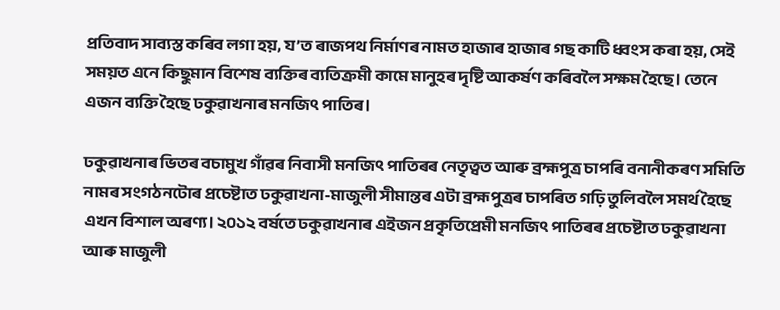প্ৰতিবাদ সাব্যস্ত কৰিব লগা হয়, য’ত ৰাজপথ নিৰ্মাণৰ নামত হাজাৰ হাজাৰ গছ কাটি ধ্বংস কৰা হয়, সেই সময়ত এনে কিছুমান বিশেষ ব্যক্তিৰ ব্যতিক্ৰমী কামে মানুহৰ দৃষ্টি আকৰ্ষণ কৰিবলৈ সক্ষম হৈছে। তেনে এজন ব্যক্তি হৈছে ঢকুৱাখনাৰ মনজিৎ পাতিৰ।

ঢকুৱাখনাৰ ভিতৰ বচামুখ গাঁৱৰ নিবাসী মনজিৎ পাতিৰৰ নেতৃত্বত আৰু ব্ৰহ্মপুত্ৰ চাপৰি বনানীকৰণ সমিতি নামৰ সংগঠনটোৰ প্ৰচেষ্টাত ঢকুৱাখনা-মাজুলী সীমান্তৰ এটা ব্ৰহ্মপুত্ৰৰ চাপৰিত গঢ়ি তুলিবলৈ সমৰ্থ হৈছে এখন বিশাল অৰণ্য। ২০১২ বৰ্ষতে ঢকুৱাখনাৰ এইজন প্ৰকৃতিপ্ৰেমী মনজিৎ পাতিৰৰ প্ৰচেষ্টাত ঢকুৱাখনা আৰু মাজুলী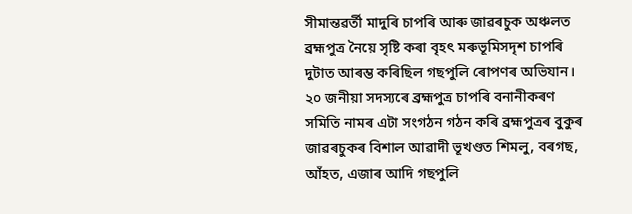সীমান্তৱৰ্তী মাদুৰি চাপৰি আৰু জাৱৰচুক অঞ্চলত ব্ৰহ্মপুত্ৰ নৈয়ে সৃষ্টি কৰা বৃহৎ মৰুভূমিসদৃশ চাপৰি দুটাত আৰম্ভ কৰিছিল গছপুলি ৰোপণৰ অভিযান। ২০ জনীয়া সদস্যৰে ব্ৰহ্মপুত্ৰ চাপৰি বনানীকৰণ সমিতি নামৰ এটা সংগঠন গঠন কৰি ব্ৰহ্মপুত্ৰৰ বুকুৰ জাৱৰচুকৰ বিশাল আৱাদী ভূখণ্ডত শিমলু, বৰগছ, আঁহত, এজাৰ আদি গছপুলি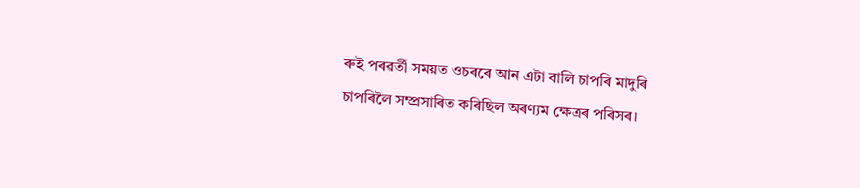ৰুই পৰৱৰ্তী সময়ত ওচৰৰে আন এটা বালি চাপৰি মাদুৰি চাপৰিলৈ সম্প্ৰসাৰিত কৰিছিল অৰণ্যম ক্ষেত্ৰৰ পৰিসৰ।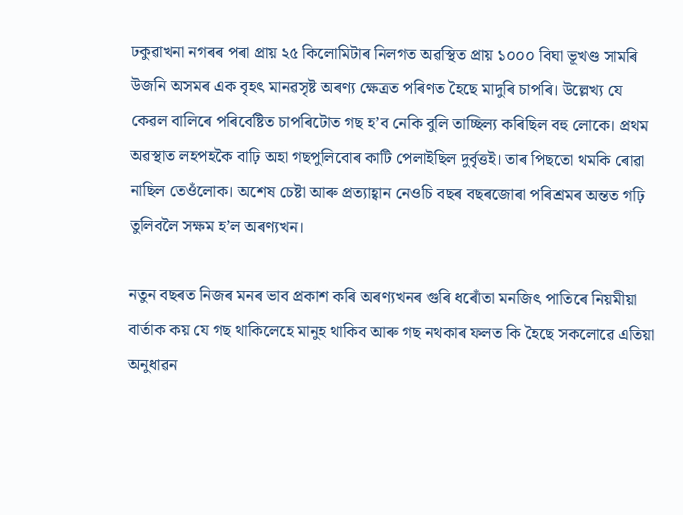ঢকুৱাখনা নগৰৰ পৰা প্ৰায় ২৫ কিলোমিটাৰ নিলগত অৱস্থিত প্ৰায় ১০০০ বিঘা ভূখণ্ড সামৰি উজনি অসমৰ এক বৃহৎ মানৱসৃষ্ট অৰণ্য ক্ষেত্ৰত পৰিণত হৈছে মাদুৰি চাপৰি। উল্লেখ্য যে কেৱল বালিৰে পৰিবেষ্টিত চাপৰিটোত গছ হ’ব নেকি বুলি তাচ্ছিল্য কৰিছিল বহু লোকে। প্ৰথম অৱস্থাত লহপহকৈ বাঢ়ি অহা গছপুলিবোৰ কাটি পেলাইছিল দুৰ্বৃত্তই। তাৰ পিছতো থমকি ৰোৱা নাছিল তেওঁলোক। অশেষ চেষ্টা আৰু প্ৰত্যাহ্বান নেওচি বছৰ বছৰজোৰা পৰিশ্ৰমৰ অন্তত গঢ়ি তুলিবলৈ সক্ষম হ’ল অৰণ্যখন।

নতুন বছৰত নিজৰ মনৰ ভাব প্ৰকাশ কৰি অৰণ্যখনৰ গুৰি ধৰোঁতা মনজিৎ পাতিৰে নিয়মীয়া বাৰ্তাক কয় যে গছ থাকিলেহে মানুহ থাকিব আৰু গছ নথকাৰ ফলত কি হৈছে সকলোৱে এতিয়া অনুধাৱন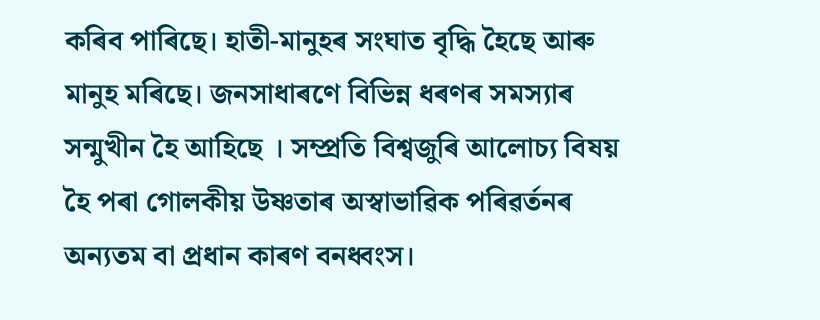কৰিব পাৰিছে। হাতী-মানুহৰ সংঘাত বৃদ্ধি হৈছে আৰু মানুহ মৰিছে। জনসাধাৰণে বিভিন্ন ধৰণৰ সমস্যাৰ সন্মুখীন হৈ আহিছে । সম্প্ৰতি বিশ্বজুৰি আলোচ্য বিষয় হৈ পৰা গোলকীয় উষ্ণতাৰ অস্বাভাৱিক পৰিৱৰ্তনৰ অন্যতম বা প্ৰধান কাৰণ বনধ্বংস।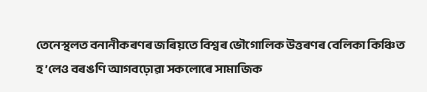তেনেস্থলত বনানীকৰণৰ জৰিয়তে বিশ্বৰ ভৌগোলিক উত্তৰণৰ বেলিকা কিঞ্চিত হ’লেও বৰঙণি আগবঢ়োৱা সকলোৰে সামাজিক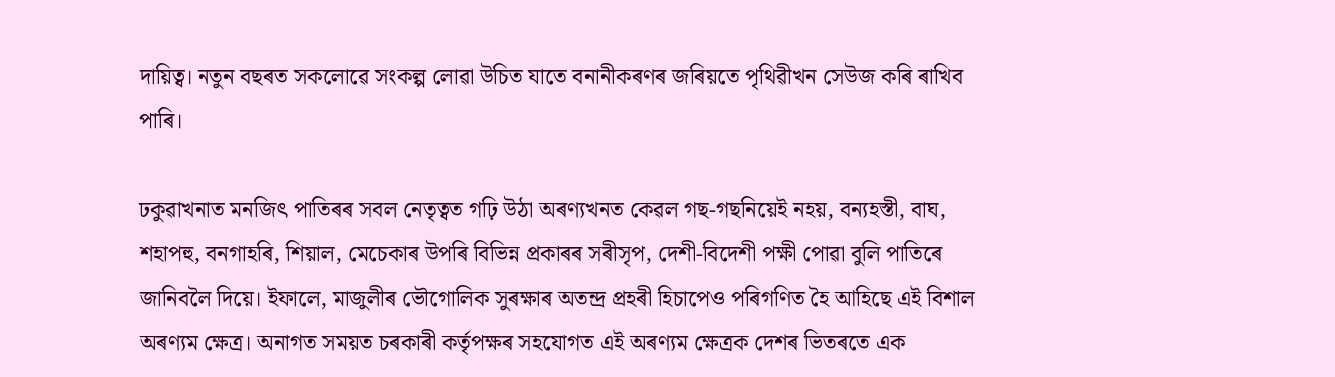দায়িত্ব। নতুন বছৰত সকলোৱে সংকল্প লোৱা উচিত যাতে বনানীকৰণৰ জৰিয়তে পৃথিৱীখন সেউজ কৰি ৰাখিব পাৰি।

ঢকুৱাখনাত মনজিৎ পাতিৰৰ সবল নেতৃত্বত গঢ়ি উঠা অৰণ্যখনত কেৱল গছ-গছনিয়েই নহয়, বন্যহস্তী, বাঘ, শহাপহু, বনগাহৰি, শিয়াল, মেচেকাৰ উপৰি বিভিন্ন প্ৰকাৰৰ সৰীসৃপ, দেশী-বিদেশী পক্ষী পোৱা বুলি পাতিৰে জানিবলৈ দিয়ে। ইফালে, মাজুলীৰ ভৌগোলিক সুৰক্ষাৰ অতন্দ্ৰ প্ৰহৰী হিচাপেও পৰিগণিত হৈ আহিছে এই বিশাল অৰণ্যম ক্ষেত্ৰ। অনাগত সময়ত চৰকাৰী কৰ্তৃপক্ষৰ সহযোগত এই অৰণ্যম ক্ষেত্ৰক দেশৰ ভিতৰতে এক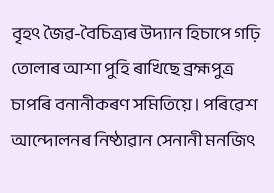বৃহৎ জৈৱ-বৈচিত্ৰ্যৰ উদ্যান হিচাপে গঢ়ি তোলাৰ আশা পুহি ৰাখিছে ব্ৰহ্মপুত্ৰ চাপৰি বনানীকৰণ সমিতিয়ে। পৰিৱেশ আন্দোলনৰ নিষ্ঠাৱান সেনানী মনজিৎ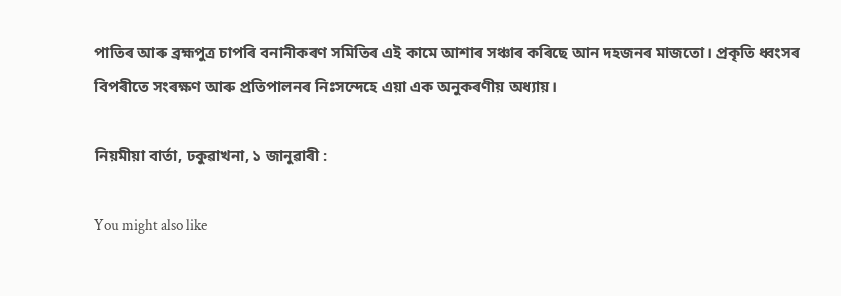পাতিৰ আৰু ব্ৰহ্মপুত্ৰ চাপৰি বনানীকৰণ সমিতিৰ এই কামে আশাৰ সঞ্চাৰ কৰিছে আন দহজনৰ মাজতো। প্ৰকৃতি ধ্বংসৰ বিপৰীতে সংৰক্ষণ আৰু প্ৰতিপালনৰ নিঃসন্দেহে এয়া এক অনুকৰণীয় অধ্যায়।

নিয়মীয়া বাৰ্তা, ঢকুৱাখনা, ১ জানুৱাৰী :

You might also like